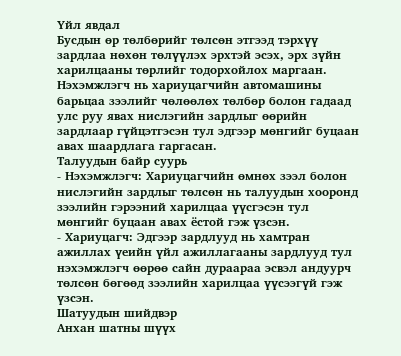Үйл явдал
Бусдын өр төлбөрийг төлсөн этгээд тэрхүү зардлаа нөхөн төлүүлэх эрхтэй эсэх, эрх зүйн харилцааны төрлийг тодорхойлох маргаан. Нэхэмжлэгч нь хариуцагчийн автомашины барьцаа зээлийг чөлөөлөх төлбөр болон гадаад улс руу явах нислэгийн зардлыг өөрийн зардлаар гүйцэтгэсэн тул эдгээр мөнгийг буцаан авах шаардлага гаргасан.
Талуудын байр суурь
- Нэхэмжлэгч: Хариуцагчийн өмнөх зээл болон нислэгийн зардлыг төлсөн нь талуудын хооронд зээлийн гэрээний харилцаа үүсгэсэн тул мөнгийг буцаан авах ёстой гэж үзсэн.
- Хариуцагч: Эдгээр зардлууд нь хамтран ажиллах үеийн үйл ажиллагааны зардлууд тул нэхэмжлэгч өөрөө сайн дураараа эсвэл андуурч төлсөн бөгөөд зээлийн харилцаа үүсээгүй гэж үзсэн.
Шатуудын шийдвэр
Анхан шатны шүүх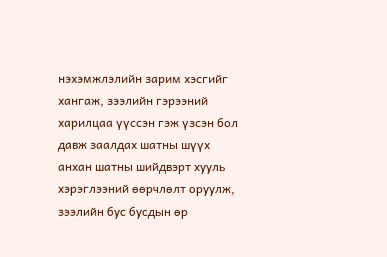нэхэмжлэлийн зарим хэсгийг хангаж, зээлийн гэрээний харилцаа үүссэн гэж үзсэн бол давж заалдах шатны шүүх анхан шатны шийдвэрт хууль хэрэглээний өөрчлөлт оруулж, зээлийн бус бусдын өр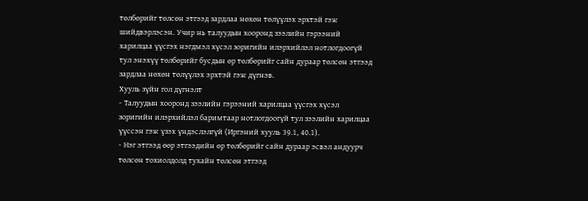төлбөрийг төлсөн этгээд зардлаа нөхөн төлүүлэх эрхтэй гэж шийдвэрлэсэн. Учир нь талуудын хооронд зээлийн гэрээний харилцаа үүсгэх нэгдмэл хүсэл зоригийн илэрхийлэл нотлогдоогүй тул энэхүү төлбөрийг бусдын өр төлбөрийг сайн дураар төлсөн этгээд зардлаа нөхөн төлүүлэх эрхтэй гэж дүгнэв.
Хууль зүйн гол дүгнэлт
- Талуудын хооронд зээлийн гэрээний харилцаа үүсгэх хүсэл зоригийн илэрхийлэл баримтаар нотлогдоогүй тул зээлийн харилцаа үүссэн гэж үзэх үндэслэлгүй (Иргэний хууль 39.1, 40.1).
- Нэг этгээд өөр этгээдийн өр төлбөрийг сайн дураар эсвэл андуурч төлсөн тохиолдолд тухайн төлсөн этгээд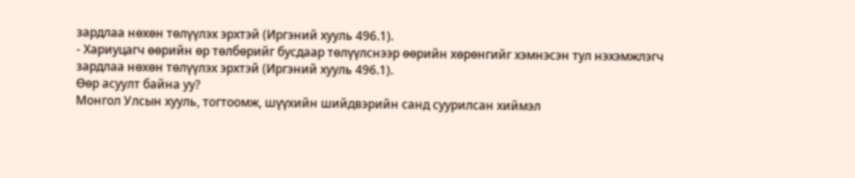зардлаа нөхөн төлүүлэх эрхтэй (Иргэний хууль 496.1).
- Хариуцагч өөрийн өр төлбөрийг бусдаар төлүүлснээр өөрийн хөрөнгийг хэмнэсэн тул нэхэмжлэгч зардлаа нөхөн төлүүлэх эрхтэй (Иргэний хууль 496.1).
Өөр асуулт байна уу?
Монгол Улсын хууль, тогтоомж, шүүхийн шийдвэрийн санд суурилсан хиймэл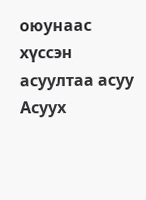оюунаас хүссэн асуултаа асуу
Асуух